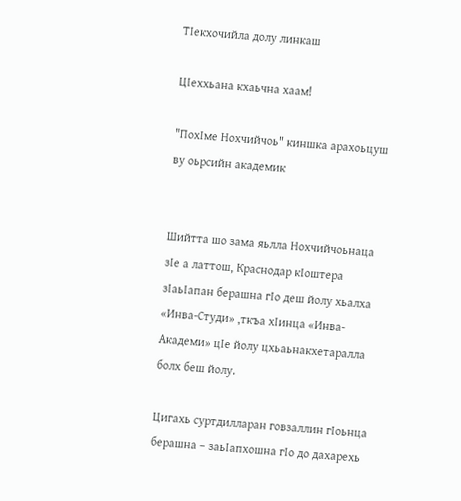ТIекхочийла долу линкаш

ЦIеххьана кхаьчна хаам!

"ПохIме Нохчийчоь" киншка арахоьцуш ву оьрсийн академик


Шийтта шо зама яьлла Нохчийчоьнаца зIе а латтош, Краснодар кIоштера зIаьIапан берашна гIо деш йолу хьалха «Инва-Студи» ,ткъа хIинца «Инва-Академи» цIе йолу цхьаьнакхетаралла болх беш йолу.

Цигахь суртдилларан говзаллин гIоьнца берашна – заьIапхошна гIо до дахарехь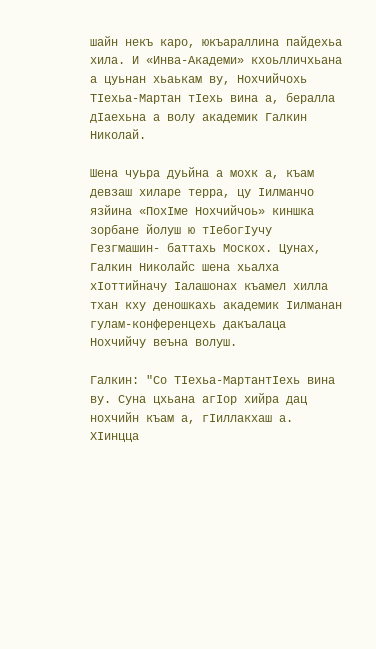шайн некъ каро, юкъараллина пайдехьа хила. И «Инва-Академи» кхоьлличхьана а цуьнан хьаькам ву, Нохчийчохь ТIехьа-Мартан тIехь вина а, бералла дIаехьна а волу академик Галкин Николай.

Шена чуьра дуьйна а мохк а, къам девзаш хиларе терра, цу Iилманчо язйина «ПохIме Нохчийчоь» киншка зорбане йолуш ю тIебогIучу Гезгмашин- баттахь Москох. Цунах, Галкин Николайс шена хьалха хIоттийначу Iалашонах къамел хилла тхан кху деношкахь академик Iилманан гулам-конференцехь дакъалаца Нохчийчу веъна волуш.

Галкин: "Со ТIехьа-МартантIехь вина ву. Суна цхьана агIор хийра дац нохчийн къам а, гIиллакхаш а. ХIинцца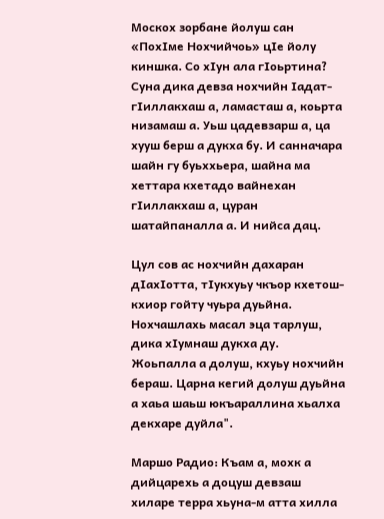Москох зорбане йолуш сан «ПохIме Нохчийчоь» цIе йолу киншка. Со хIун ала гIоьртина? Суна дика девза нохчийн Iадат-гIиллакхаш а, ламасташ а, коьрта низамаш а. Уьш цадевзарш а, ца хууш берш а дукха бу. И санначара шайн гу буьххьера, шайна ма хеттара кхетадо вайнехан гIиллакхаш а, цуран шатайпаналла а. И нийса дац.

Цул сов ас нохчийн дахаран дIахIотта, тIукхуьу чкъор кхетош-кхиор гойту чуьра дуьйна. Нохчашлахь масал эца тарлуш, дика хIумнаш дукха ду. Жоьпалла а долуш, кхуьу нохчийн бераш. Царна кегий долуш дуьйна а хаьа шаьш юкъараллина хьалха декхаре дуйла".

Маршо Радио: Къам а, мохк а дийцарехь а доцуш девзаш хиларе терра хьуна-м атта хилла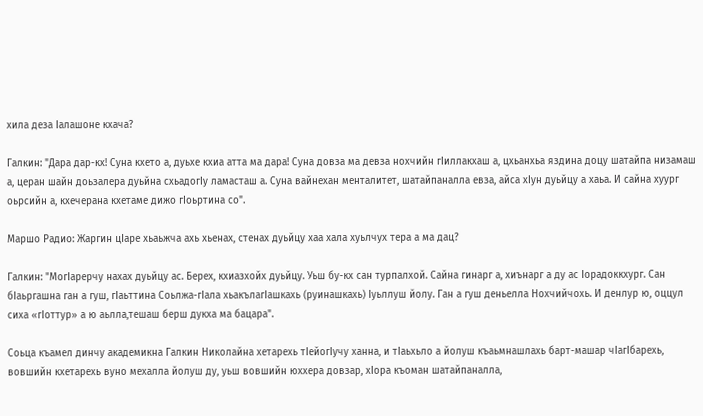хила деза Iалашоне кхача?

Галкин: "Дара дар-кх! Суна кхето а, дуьхе кхиа атта ма дара! Суна довза ма девза нохчийн гIиллакхаш а, цхьанхьа яздина доцу шатайпа низамаш а, церан шайн доьзалера дуьйна схьадогIу ламасташ а. Суна вайнехан менталитет, шатайпаналла евза, айса хIун дуьйцу а хаьа. И сайна хуург оьрсийн а, кхечерана кхетаме дижо гIоьртина со".

Маршо Радио: Жаргин цIаре хьаьжча ахь хьенах, стенах дуьйцу хаа хала хуьлчух тера а ма дац?

Галкин: "МогIарерчу нахах дуьйцу ас. Берех, кхиазхойх дуьйцу. Уьш бу-кх сан турпалхой. Сайна гинарг а, хиънарг а ду ас Iорадоккхург. Сан бIаьргашна ган а гуш, гIаьттина Соьлжа-гIала хьакълагIашкахь (руинашкахь) Iуьллуш йолу. Ган а гуш деньелла Нохчийчохь. И денлур ю, оццул сиха «гIоттур» а ю аьлла,тешаш берш дукха ма бацара".

Соьца къамел динчу академикна Галкин Николайна хетарехь тIейогIучу ханна, и тIаьхьло а йолуш къаьмнашлахь барт-машар чIагIбарехь, вовшийн кхетарехь вуно мехалла йолуш ду, уьш вовшийн юххера довзар, хIора къоман шатайпаналла,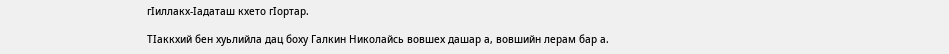гIиллакх-Iадаташ кхето гIортар.

ТIаккхий бен хуьлийла дац боху Галкин Николайсь вовшех дашар а, вовшийн лерам бар а.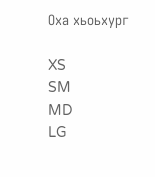Оха хьоьхург

XS
SM
MD
LG